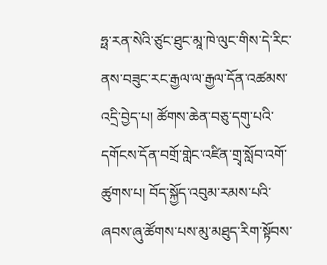ཧྥ་རན་སེའི་ཙུང་ཐུང་མཱ་ཁེ་ལུང་གིས་དེ་རིང་ནས་བཟུང་རང་རྒྱལ་ལ་རྒྱལ་དོན་འཚམས་འདྲི་བྱེད་པ། ཚོགས་ཆེན་བཅུ་དགུ་པའི་དགོངས་དོན་བགྲོ་གླེང་འཛིན་གྲྭ་སློབ་འགོ་ཚུགས་པ། བོད་སྐྱོད་འབུམ་རམས་པའི་ཞབས་ཞུ་ཚོགས་པས་མུ་མཐུད་རིག་སྟོབས་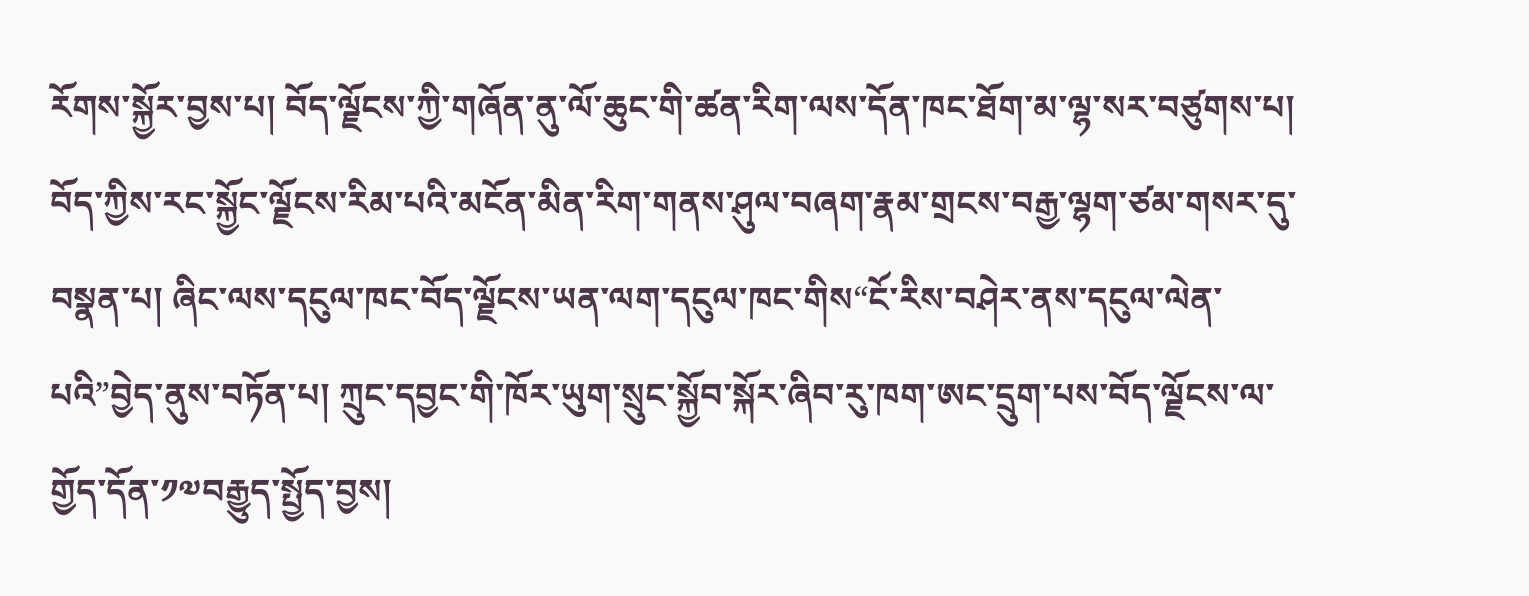རོགས་སྐྱོར་བྱས་པ། བོད་ལྗོངས་ཀྱི་གཞོན་ནུ་ལོ་ཆུང་གི་ཚན་རིག་ལས་དོན་ཁང་ཐོག་མ་ལྷ་སར་བཙུགས་པ། བོད་ཀྱིས་རང་སྐྱོང་ལྗོངས་རིམ་པའི་མངོན་མིན་རིག་གནས་ཤུལ་བཞག་རྣམ་གྲངས་བརྒྱ་ལྷག་ཙམ་གསར་དུ་བསྣན་པ། ཞིང་ལས་དངུལ་ཁང་བོད་ལྗོངས་ཡན་ལག་དངུལ་ཁང་གིས“ངོ་རིས་བཤེར་ནས་དངུལ་ལེན་པའི”བྱེད་ནུས་བཏོན་པ། ཀྲུང་དབྱང་གི་ཁོར་ཡུག་སྲུང་སྐྱོབ་སྐོར་ཞིབ་རུ་ཁག་ཨང་དྲུག་པས་བོད་ལྗོངས་ལ་གྱོད་དོན་༡༧བརྒྱུད་སྤྱོད་བྱས།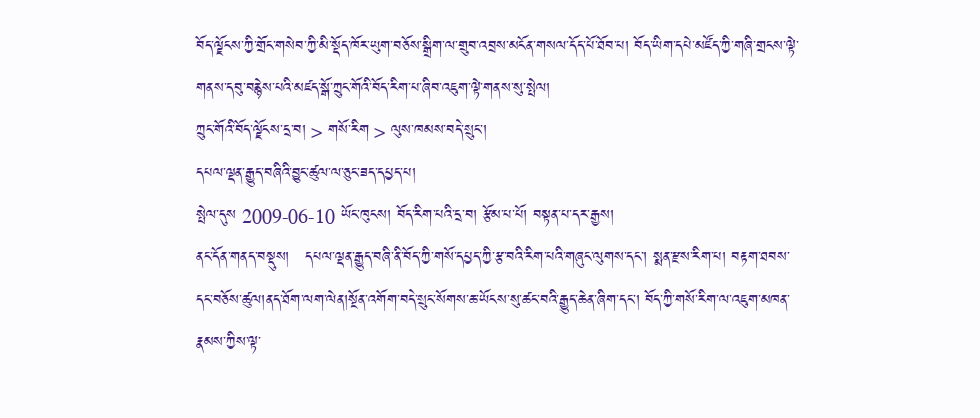བོད་ལྗོངས་ཀྱི་གྲོང་གསེབ་ཀྱི་མི་སྡོད་ཁོར་ཡུག་བཅོས་སྒྲིག་ལ་གྲུབ་འབྲས་མངོན་གསལ་དོད་པོ་ཐོབ་པ། བོད་ཡིག་དཔེ་མཛོད་ཀྱི་གཞི་གྲངས་ལྟེ་གནས་དབུ་བརྙེས་པའི་མཛད་སྒོ་ཀྲུང་གོའི་བོད་རིག་པ་ཞིབ་འཇུག་ལྟེ་གནས་སུ་སྤེལ།
ཀྲུང་གོའི་བོད་ལྗོངས་དྲ་བ། > གསོ་རིག > ལུས་ཁམས་བདེ་སྲུང་།
དཔལ་ལྡན་རྒྱུད་བཞིའི་བྱུང་ཚུལ་ལ་ཅུང་ཟད་དཔྱད་པ།
སྤེལ་དུས 2009-06-10 ཡོང་ཁུངས། བོད་རིག་པའི་དྲ་བ། རྩོམ་པ་པོ། བསྟན་པ་དར་རྒྱས།
ནང་དོན་གནད་བསྡུས།   དཔལ་ལྡན་རྒྱུད་བཞི་ནི་བོད་ཀྱི་གསོ་དཔྱད་ཀྱི་རྩ་བའི་རིག་པའི་གཞུང་ལུགས་དང་། སྨན་རྫས་རིག་པ། བརྟག་ཐབས་དང་བཅོས་ཚུལ།ནད་ཐོག་ལག་ལེན།སྔོན་འགོག་བདེ་སྲུང་སོགས་ཆ་ཡོངས་སུ་ཚང་བའི་རྒྱུད་ཆེན་ཞིག་དང་། བོད་ཀྱི་གསོ་རིག་ལ་འཇུག་མཁན་རྣམས་ཀྱིས་ལྟ་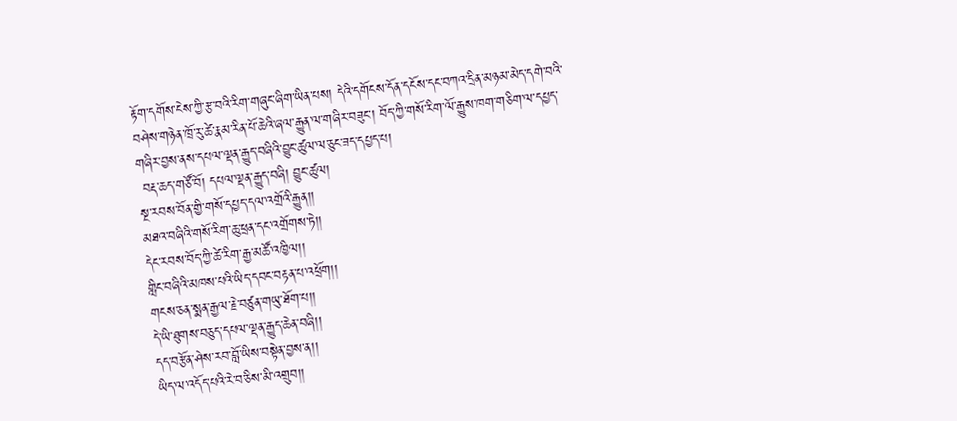རྟོག་དགོས་ངེས་ཀྱི་རྩ་བའི་རིག་གཞུང་ཞིག་ཡིན་པས། དེའི་དགོངས་དོན་དངོས་དང་བཀའ་དྲིན་མཉམ་མེད་དགེ་བའི་བཤེས་གཉེན་ཁྲོ་རུ་ཚེ་རྣམ་རིན་པོ་ཆེའི་ཞལ་རྒྱུན་ལ་གཞིར་བཟུང་། བོད་ཀྱི་གསོ་རིག་ལོ་རྒྱུས་ཁག་གཅིག་ལ་དཔྱད་གཞིར་བྱས་ནས་དཔལ་ལྡན་རྒྱུད་བཞིའི་བྱུང་ཚུལ་ལ་ཅུང་ཟད་དཔྱད་པ།
 བརྡ་ཆད་གཙོ་བོ། དཔལ་ལྡན་རྒྱུད་བཞི། བྱུང་ཚུལ།
སྔ་རབས་བོན་གྱི་གསོ་དཔྱད་དལ་འགྲོའི་རྒྱུན།།
མཐའ་བཞིའི་གསོ་རིག་ཆུ་ཕྲན་དང་འགྲོགས་ཏེ།།
དེང་རབས་བོད་ཀྱི་ཚེ་རིག་རྒྱ་མཚོ་འཁྱིལ།།
གླིང་བཞིའི་མཁས་པའི་ཡིད་དབང་བརྟན་པ་འཕྲོག།།
གངས་ཅན་སྨན་རྒྱལ་རྗེ་བཙུན་གཡུ་ཐོག་པ།།
དེ་ཡི་ཐུགས་བཅུད་དཔལ་ལྡན་རྒྱུད་ཆེན་བཞི།།
དད་བརྩོན་ཤེས་རབ་བློ་ཡིས་བསྟེན་བྱས་ན།།
ཡིད་ལ་འདོད་པའི་རེ་བ་ཅིས་མི་འགྲུབ།།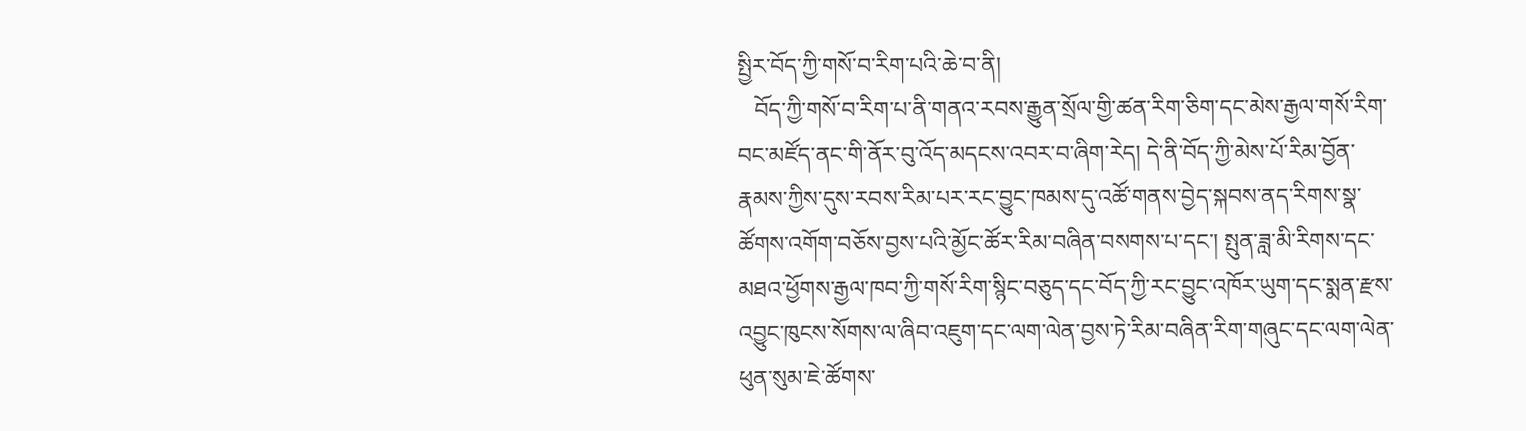སྤྱིར་བོད་ཀྱི་གསོ་བ་རིག་པའི་ཆེ་བ་ནི།
   བོད་ཀྱི་གསོ་བ་རིག་པ་ནི་གནའ་རབས་རྒྱུན་སྲོལ་གྱི་ཚན་རིག་ཅིག་དང་མེས་རྒྱལ་གསོ་རིག་བང་མཛོད་ནང་གི་ནོར་བུ་འོད་མདངས་འབར་བ་ཞིག་རེད། དེ་ནི་བོད་ཀྱི་མེས་པོ་རིམ་བྱོན་རྣམས་ཀྱིས་དུས་རབས་རིམ་པར་རང་བྱུང་ཁམས་དུ་འཚོ་གནས་བྱེད་སྐབས་ནད་རིགས་སྣ་ཚོགས་འགོག་བཅོས་བྱས་པའི་མྱོང་ཚོར་རིམ་བཞིན་བསགས་པ་དང་། སྤུན་ཟླ་མི་རིགས་དང་མཐའ་ཕྱོགས་རྒྱལ་ཁབ་ཀྱི་གསོ་རིག་སྙིང་བཅུད་དང་བོད་ཀྱི་རང་བྱུང་འཁོར་ཡུག་དང་སྨན་རྫས་འབྱུང་ཁུངས་སོགས་ལ་ཞིབ་འཇུག་དང་ལག་ལེན་བྱས་ཏེ་རིམ་བཞིན་རིག་གཞུང་དང་ལག་ལེན་ཕུན་སུམ་ཇེ་ཚོགས་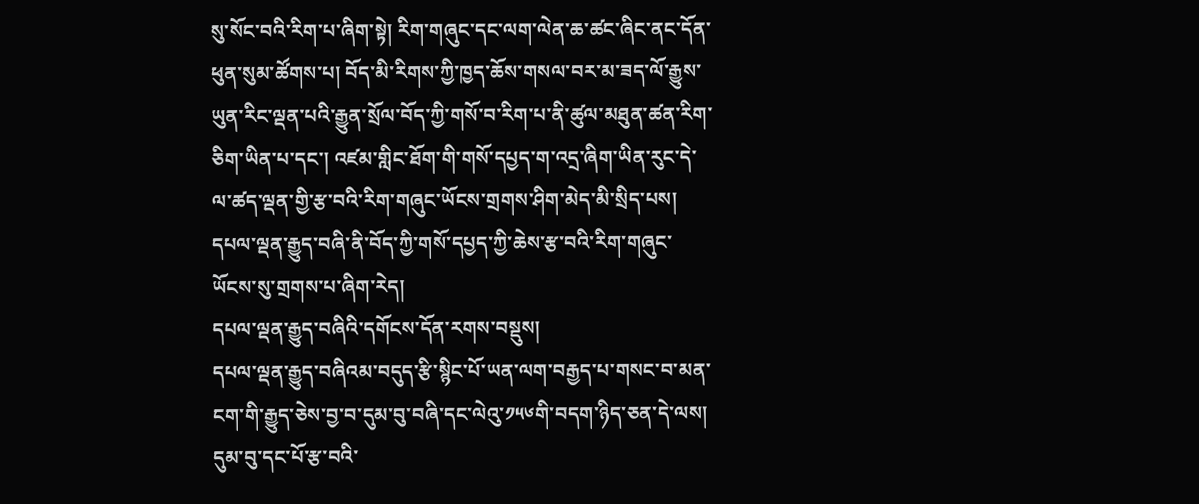སུ་སོང་བའི་རིག་པ་ཞིག་སྟེ། རིག་གཞུང་དང་ལག་ལེན་ཆ་ཚང་ཞིང་ནང་དོན་ཕུན་སུམ་ཚོགས་པ། བོད་མི་རིགས་ཀྱི་ཁྱད་ཆོས་གསལ་བར་མ་ཟད་ལོ་རྒྱུས་ཡུན་རིང་ལྡན་པའི་རྒྱུན་སྲོལ་བོད་ཀྱི་གསོ་བ་རིག་པ་ནི་ཚུལ་མཐུན་ཚན་རིག་ཅིག་ཡིན་པ་དང་། འཛམ་གླིང་ཐོག་གི་གསོ་དཔྱད་ག་འདྲ་ཞིག་ཡིན་རུང་དེ་ལ་ཚད་ལྡན་གྱི་རྩ་བའི་རིག་གཞུང་ཡོངས་གྲགས་ཤིག་མེད་མི་སྲིད་པས། དཔལ་ལྡན་རྒྱུད་བཞི་ནི་བོད་ཀྱི་གསོ་དཔྱད་ཀྱི་ཆེས་རྩ་བའི་རིག་གཞུང་ཡོངས་སུ་གྲགས་པ་ཞིག་རེད།
དཔལ་ལྡན་རྒྱུད་བཞིའི་དགོངས་དོན་རགས་བསྡུས།
དཔལ་ལྡན་རྒྱུད་བཞིའམ་བདུད་རྩི་སྙིང་པོ་ཡན་ལག་བརྒྱད་པ་གསང་བ་མན་ངག་གི་རྒྱུད་ཅེས་བྱ་བ་དུམ་བུ་བཞི་དང་ལེའུ་༡༥༦གི་བདག་ཉིད་ཅན་དེ་ལས།
དུམ་བུ་དང་པོ་རྩ་བའི་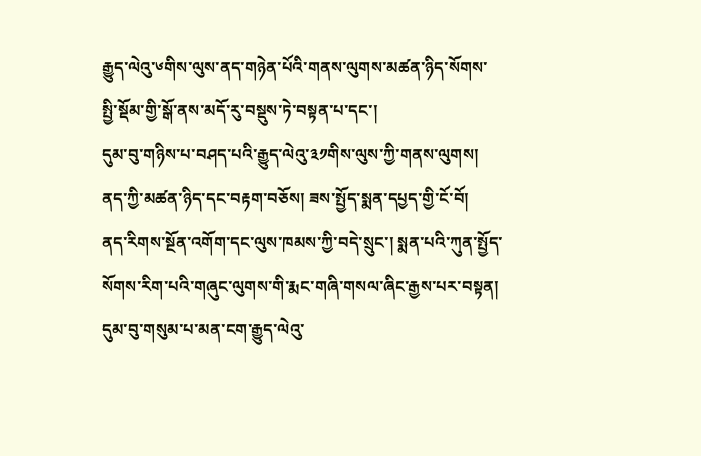རྒྱུད་ལེའུ་༦གིས་ལུས་ནད་གཉེན་པོའི་གནས་ལུགས་མཚན་ཉིད་སོགས་སྤྱི་སྡོམ་གྱི་སྒོ་ནས་མདོ་རུ་བསྡུས་ཏེ་བསྟན་པ་དང་།
དུམ་བུ་གཉིས་པ་བཤད་པའི་རྒྱུད་ལེའུ་༣༡གིས་ལུས་ཀྱི་གནས་ལུགས། ནད་ཀྱི་མཚན་ཉིད་དང་བརྟག་བཅོས། ཟས་སྤྱོད་སྨན་དཔྱད་གྱི་ངོ་བོ།        ནད་རིགས་སྔོན་འགོག་དང་ལུས་ཁམས་ཀྱི་བདེ་སྲུང་། སྨན་པའི་ཀུན་སྤྱོད་སོགས་རིག་པའི་གཞུང་ལུགས་གི་རྨང་གཞི་གསལ་ཞིང་རྒྱས་པར་བསྟན།
དུམ་བུ་གསུམ་པ་མན་ངག་རྒྱུད་ལེའུ་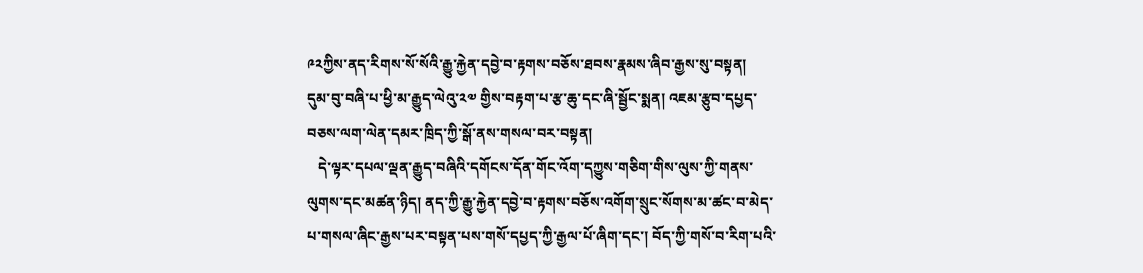༩༢ཀྱིས་ནད་རིགས་སོ་སོའི་རྒྱུ་རྐྱེན་དབྱེ་བ་རྟགས་བཅོས་ཐབས་རྣམས་ཞིབ་རྒྱས་སུ་བསྟན།
དུམ་བུ་བཞི་པ་ཕྱི་མ་རྒྱུད་ལེའུ་༢༧ གྱིས་བརྟག་པ་རྩ་ཆུ་དང་ཞི་སྦྱོང་སྨན། འཇམ་རྩུབ་དཔྱད་བཅས་ལག་ལེན་དམར་ཁྲིད་ཀྱི་སྒོ་ནས་གསལ་བར་བསྟན།
   དེ་ལྟར་དཔལ་ལྡན་རྒྱུད་བཞིའི་དགོངས་དོན་གོང་འོག་དཀྱུས་གཅིག་གིས་ལུས་ཀྱི་གནས་ལུགས་དང་མཚན་ཉིད། ནད་ཀྱི་རྒྱུ་རྐྱེན་དབྱེ་བ་རྟགས་བཅོས་འགོག་སྲུང་སོགས་མ་ཚང་བ་མེད་པ་གསལ་ཞིང་རྒྱས་པར་བསྟན་པས་གསོ་དཔྱད་ཀྱི་རྒྱལ་པོ་ཞིག་དང་། བོད་ཀྱི་གསོ་བ་རིག་པའི་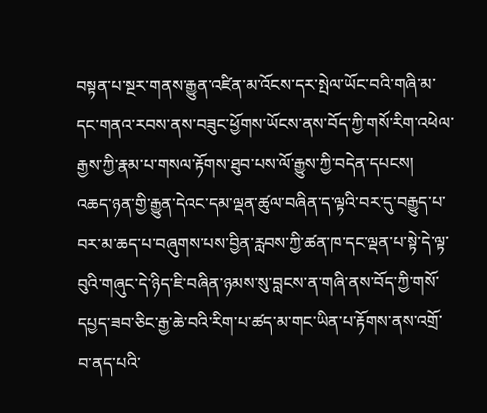བསྟན་པ་སྔར་གནས་རྒྱུན་འཛིན་མ་འོངས་དར་སྤེལ་ཡོང་བའི་གཞི་མ་དང་གནའ་རབས་ནས་བཟུང་ཕྱོགས་ཡོངས་ནས་བོད་ཀྱི་གསོ་རིག་འཕེལ་རྒྱས་ཀྱི་རྣམ་པ་གསལ་རྟོགས་ཐུབ་པས་ལོ་རྒྱུས་ཀྱི་བདེན་དཔངས། འཆད་ཉན་གྱི་རྒྱུན་དེའང་དམ་ལྡན་ཚུལ་བཞིན་ད་ལྟའི་བར་དུ་བརྒྱུད་པ་བར་མ་ཆད་པ་བཞུགས་པས་བྱིན་རླབས་ཀྱི་ཚན་ཁ་དང་ལྡན་པ་སྟེ་དེ་ལྟ་བུའི་གཞུང་དེ་ཉིད་ཇི་བཞིན་ཉམས་སུ་བླངས་ན་གཞི་ནས་བོད་ཀྱི་གསོ་དཔྱད་ཟབ་ཅིང་རྒྱ་ཆེ་བའི་རིག་པ་ཚད་མ་གང་ཡིན་པ་རྟོགས་ནས་འགྲོ་བ་ནད་པའི་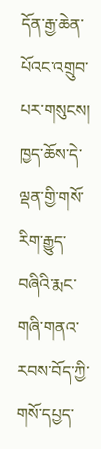དོན་རྒྱ་ཆེན་པོའང་འགྲུབ་པར་གསུངས།
ཁྱད་ཆོས་དེ་ལྡན་གྱི་གསོ་རིག་རྒྱུད་བཞིའི་རྨང་གཞི་གནའ་རབས་བོད་ཀྱི་གསོ་དཔྱད་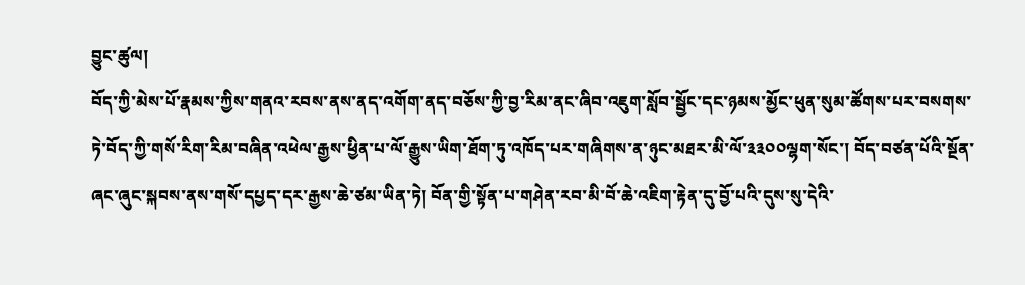བྱུང་ཚུལ།
བོད་ཀྱི་མེས་པོ་རྣམས་ཀྱིས་གནའ་རབས་ནས་ནད་འགོག་ནད་བཅོས་ཀྱི་བྱ་རིམ་ནང་ཞིབ་འཇུག་སློབ་སྦྱོང་དང་ཉམས་མྱོང་ཕུན་སུམ་ཚོགས་པར་བསགས་ཏེ་བོད་ཀྱི་གསོ་རིག་རིམ་བཞིན་འཕེལ་རྒྱས་ཕྱིན་པ་ལོ་རྒྱུས་ཡིག་ཐོག་ཏུ་འཁོད་པར་གཞིགས་ན་ཉུང་མཐར་མི་ལོ་༣༣༠༠ལྷག་སོང་། བོད་བཙན་པོའི་སྔོན་ཞང་ཞུང་སྐབས་ནས་གསོ་དཔྱད་དར་རྒྱས་ཆེ་ཙམ་ཡིན་ཏེ། བོན་གྱི་སྟོན་པ་གཤེན་རབ་མི་བོ་ཆེ་འཇིག་རྟེན་དུ་བྱོ་པའི་དུས་སུ་དེའི་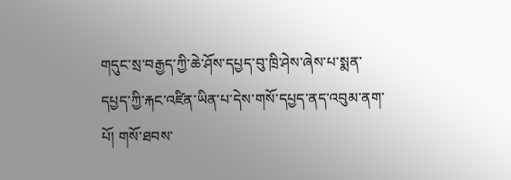གདུང་སྲ་བརྒྱད་ཀྱི་ཆེ་ཤོས་དཔྱད་བུ་ཁྲི་ཤེས་ཞེས་པ་སྨན་དཔྱད་ཀྱི་རྐང་འཛིན་ཡིན་པ་དེས་གསོ་དཔྱད་ནད་འབུམ་ནག་པོ། གསོ་ཐབས་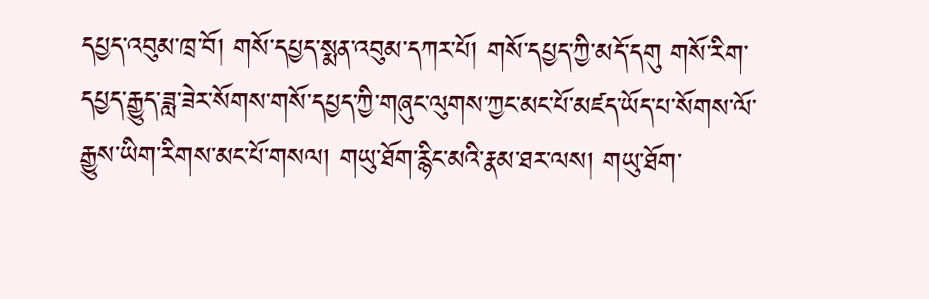དཔྱད་འབུམ་ཁྲ་བོ། གསོ་དཔྱད་སྨན་འབུམ་དཀར་པོ། གསོ་དཔྱད་ཀྱི་མདོ་དགུ གསོ་རིག་དཔྱད་རྒྱུད་ཟླ་ཟེར་སོགས་གསོ་དཔྱད་ཀྱི་གཞུང་ལུགས་ཀྱང་མང་པོ་མཛད་ཡོད་པ་སོགས་ལོ་རྒྱུས་ཡིག་རིགས་མང་པོ་གསལ། གཡུ་ཐོག་རྙིང་མའི་རྣམ་ཐར་ལས། གཡུ་ཐོག་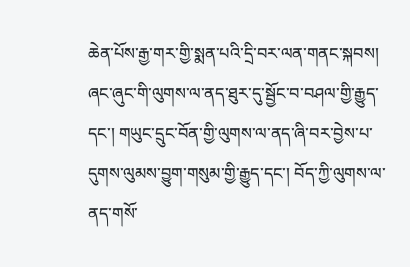ཆེན་པོས་རྒྱ་གར་གྱི་སྨན་པའི་དྲི་བར་ལན་གནང་སྐབས། ཞང་ཞུང་གི་ལུགས་ལ་ནད་ཐུར་དུ་སྦྱོང་བ་བཤལ་གྱི་རྒྱུད་དང་། གཡུང་དྲུང་བོན་གྱི་ལུགས་ལ་ནད་ཞི་བར་བྱེས་པ་དུགས་ལུམས་བྱུག་གསུམ་གྱི་རྒྱུད་དང་། བོད་ཀྱི་ལུགས་ལ་ནད་གསོ་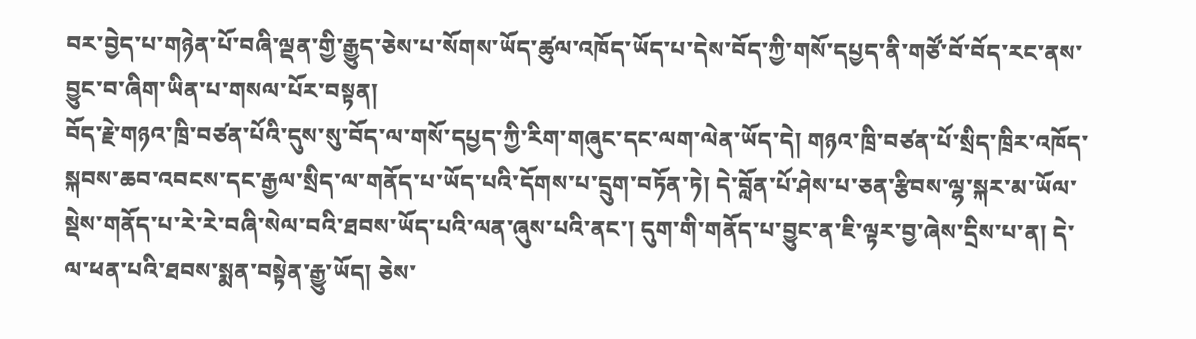བར་བྱེད་པ་གཉེན་པོ་བཞི་ལྡན་གྱི་རྒྱུད་ཅེས་པ་སོགས་ཡོད་ཚུལ་འཁོད་ཡོད་པ་དེས་བོད་ཀྱི་གསོ་དཔྱད་ནི་གཙོ་བོ་བོད་རང་ནས་བྱུང་བ་ཞིག་ཡིན་པ་གསལ་པོར་བསྟན།
བོད་རྗེ་གཉའ་ཁྲི་བཙན་པོའི་དུས་སུ་བོད་ལ་གསོ་དཔྱད་ཀྱི་རིག་གཞུང་དང་ལག་ལེན་ཡོད་དེ། གཉའ་ཁྲི་བཙན་པོ་སྲིད་ཁྲིར་འཁོད་སྐབས་ཆབ་འབངས་དང་རྒྱལ་སྲིད་ལ་གནོད་པ་ཡོད་པའི་དོགས་པ་དྲུག་བཏོན་ཏེ། དེ་བློན་པོ་ཤེས་པ་ཅན་རྩིབས་ལྷ་སྐར་མ་ཡོལ་སྡེས་གནོད་པ་རེ་རེ་བཞི་སེལ་བའི་ཐབས་ཡོད་པའི་ལན་ཞུས་པའི་ནང་། དུག་གི་གནོད་པ་བྱུང་ན་ཇི་ལྟར་བྱ་ཞེས་དྲིས་པ་ན། དེ་ལ་ཕན་པའི་ཐབས་སྨན་བསྟེན་རྒྱུ་ཡོད། ཅེས་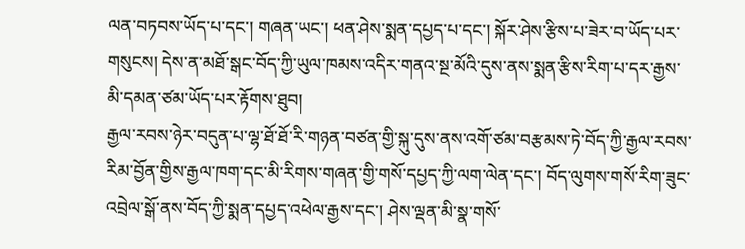ལན་བཏབས་ཡོད་པ་དང་། གཞན་ཡང་། ཕན་ཤེས་སྨན་དཔྱད་པ་དང་། སྐོར་ཤེས་རྩིས་པ་ཟེར་བ་ཡོད་པར་གསུངས། དེས་ན་མཐོ་སྒང་བོད་ཀྱི་ཡུལ་ཁམས་འདིར་གནའ་སྔ་མོའི་དུས་ནས་སྨན་རྩིས་རིག་པ་དར་རྒྱས་མི་དམན་ཙམ་ཡོད་པར་རྟོགས་ཐུབ།
རྒྱལ་རབས་ཉེར་བདུན་པ་ལྷ་ཐོ་ཐོ་རི་གཉན་བཙན་གྱི་སྐུ་དུས་ནས་འགོ་ཙམ་བརྩམས་ཏེ་བོད་ཀྱི་རྒྱལ་རབས་རིམ་བྱོན་གྱིས་རྒྱལ་ཁག་དང་མི་རིགས་གཞན་གྱི་གསོ་དཔྱད་ཀྱི་ལག་ལེན་དང་། བོད་ལུགས་གསོ་རིག་ཟུང་འབྲེལ་སྒོ་ནས་བོད་ཀྱི་སྨན་དཔྱད་འཕེལ་རྒྱས་དང་། ཤེས་ལྡན་མི་སྣ་གསོ་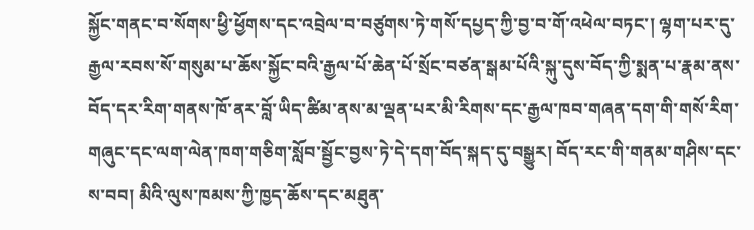སྐྱོང་གནང་བ་སོགས་ཕྱི་ཕྱོགས་དང་འབྲེལ་བ་བཙུགས་ཏེ་གསོ་དཔྱད་ཀྱི་བྱ་བ་གོ་འཕེལ་བཏང་། ལྷག་པར་དུ་རྒྱལ་རབས་སོ་གསུམ་པ་ཆོས་སྐྱོང་བའི་རྒྱལ་པོ་ཆེན་པོ་སྲོང་བཙན་སྒམ་པོའི་སྐུ་དུས་བོད་ཀྱི་སྨན་པ་རྣམ་ནས་བོད་དར་རིག་གནས་ཁོ་ནར་བློ་ཡིད་ཚིམ་ནས་མ་ལྡན་པར་མི་རིགས་དང་རྒྱལ་ཁབ་གཞན་དག་གི་གསོ་རིག་གཞུང་དང་ལག་ལེན་ཁག་གཅིག་སློབ་སྦྱོང་བྱས་ཏེ་དེ་དག་བོད་སྐད་དུ་བསྒྱུར། བོད་རང་གི་གནམ་གཤིས་དང་ས་བབ། མིའི་ལུས་ཁམས་ཀྱི་ཁྱད་ཆོས་དང་མཐུན་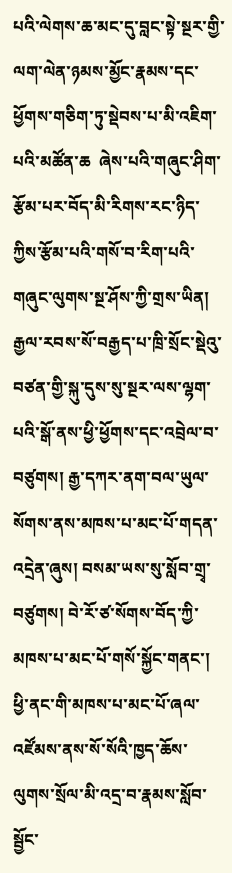པའི་ལེགས་ཆ་མང་དུ་བླང་སྟེ་སྔར་གྱི་ལག་ལེན་ཉམས་མྱོང་རྣམས་དང་ཕྱོགས་གཅིག་ཏུ་སྡེབས་པ་མི་འཇིག་པའི་མཚོན་ཆ  ཞེས་པའི་གཞུང་ཤིག་རྩོམ་པར་བོད་མི་རིགས་རང་ཉིད་ཀྱིས་རྩོམ་པའི་གསོ་བ་རིག་པའི་གཞུང་ལུགས་སྔ་ཤོས་ཀྱི་གྲས་ཡིན།
རྒྱལ་རབས་སོ་བརྒྱད་པ་ཁྲི་སྲོང་སྡེའུ་བཙན་གྱི་སྐུ་དུས་སུ་སྔར་ལས་ལྷག་པའི་སྒོ་ནས་ཕྱི་ཕྱོགས་དང་འབྲེལ་བ་བཙུགས། རྒྱ་དཀར་ནག་བལ་ཡུལ་སོགས་ནས་མཁས་པ་མང་པོ་གདན་འདྲེན་ཞུས། བསམ་ཡས་སུ་སློབ་གྲྭ་བཙུགས། བེ་རོ་ཙ་སོགས་བོད་ཀྱི་མཁས་པ་མང་པོ་གསོ་སྐྱོང་གནང་། ཕྱི་ནང་གི་མཁས་པ་མང་པོ་ཞལ་འཛོམས་ནས་སོ་སོའི་ཁྱད་ཆོས་ལུགས་སྲོལ་མི་འདྲ་བ་རྣམས་སློབ་སྦྱོང་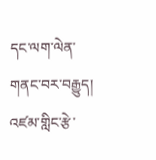དང་ལག་ལེན་གནང་བར་བརྒྱུད། འཛམ་གླིང་རྩེ་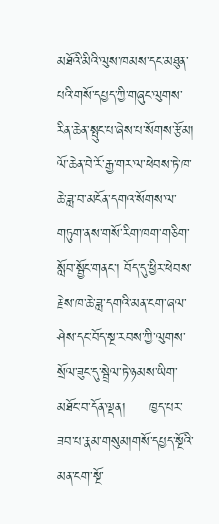མཐོའི་མིའི་ལུས་ཁམས་དང་མཐུན་པའི་གསོ་དཔྱད་ཀྱི་གཞུང་ལུགས་རིན་ཆེན་སྤུང་པ་ཞེས་པ་སོགས་རྩོམ། ལོ་ཆེན་བེ་རོ་རྒྱ་གར་ལ་ཕེབས་ཏེ་ཁ་ཆེ་ཟླ་བ་མངོན་དགའ་སོགས་ལ་གཏུག་ནས་གསོ་རིག་ཁག་གཅིག་སློབ་སྦྱོང་གནང་། བོད་དུ་ཕྱིར་ཕེབས་རྗེས་ཁ་ཆེ་ཟླ་དགའི་མན་ངག་ཞལ་ཤེས་དང་བོད་སྔ་རབས་ཀྱི་ལུགས་སྲོལ་ཟུང་དུ་སྦྲེལ་ཏེ་ཉམས་ཡིག་མཐོང་བ་དོན་ལྡན།     ཁྱད་པར་ཟབ་པ་རྣམ་གསུམ།གསོ་དཔྱད་སྔོའི་མན་ངག་སྔོ་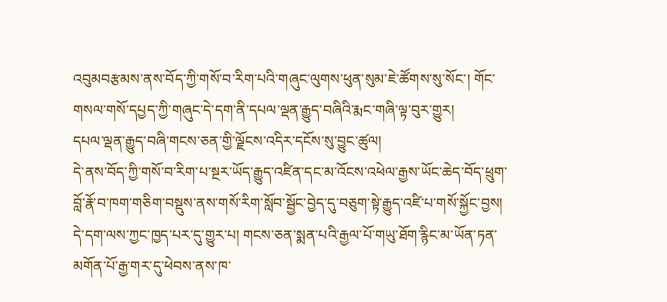འབུམབརྩམས་ནས་བོད་ཀྱི་གསོ་བ་རིག་པའི་གཞུང་ལུགས་ཕུན་སུམ་ཇེ་ཚོགས་སུ་སོང་། གོང་གསལ་གསོ་དཔྱད་ཀྱི་གཞུང་དེ་དག་ནི་དཔལ་ལྡན་རྒྱུད་བཞིའི་རྨང་གཞི་ལྟ་བུར་གྱུར།
དཔལ་ལྡན་རྒྱུད་བཞི་གངས་ཅན་གྱི་ལྗོངས་འདིར་དངོས་སུ་བྱུང་ཚུལ།
དེ་ནས་བོད་ཀྱི་གསོ་བ་རིག་པ་སྔར་ཡོད་རྒྱུད་འཛིན་དང་མ་འོངས་འཕེལ་རྒྱས་ཡོང་ཆེད་བོད་ཕྲུག་བློ་རྣོ་བ་ཁག་གཅིག་བསྡུས་ནས་གསོ་རིག་སློབ་སྦྱོང་བྱེད་དུ་བཅུག་སྟེ་རྒྱུད་འཛི་པ་གསོ་སྐྱོང་བྱས། དེ་དག་ལས་ཀྱང་ཁྱད་པར་དུ་གྱུར་པ། གངས་ཅན་སྨན་པའི་རྒྱལ་པོ་གཡུ་ཐོག་རྙིང་མ་ཡོན་ཏན་མགོན་པོ་རྒྱ་གར་དུ་ཕེབས་ནས་ཁ་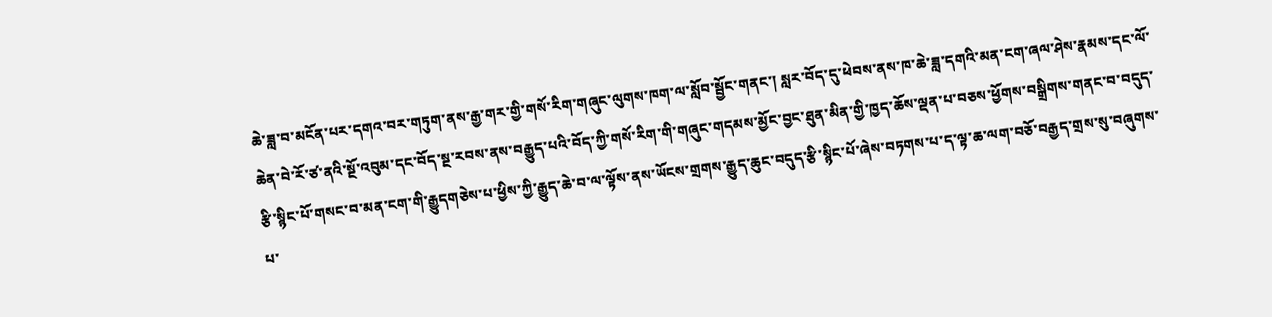ཆེ་ཟླ་བ་མངོན་པར་དགའ་བར་གཏུག་ནས་རྒྱ་གར་གྱི་གསོ་རིག་གཞུང་ལུགས་ཁག་ལ་སློབ་སྦྱོང་གནང་། སླར་བོད་དུ་ཕེབས་ནས་ཁ་ཆེ་ཟླ་དགའི་མན་ངག་ཞལ་ཤེས་རྣམས་དང་ལོ་ཆེན་བེ་རོ་ཙ་ནའི་སྔོ་འབུམ་དང་བོད་སྔ་རབས་ནས་བརྒྱུད་པའི་བོད་ཀྱི་གསོ་རིག་གི་གཞུང་གདམས་མྱོང་བྱང་ཐུན་མིན་གྱི་ཁྱད་ཆོས་ལྡན་པ་བཅས་ཕྱོགས་བསྒྲིགས་གནང་བ་བདུད་རྩི་སྙིང་པོ་གསང་བ་མན་ངག་གི་རྒྱུདགཅེས་པ་ཕྱིས་ཀྱི་རྒྱུད་ཆེ་བ་ལ་ལྟོས་ནས་ཡོངས་གྲགས་རྒྱུད་ཆུང་བདུད་རྩི་སྙིང་པོ་ཞེས་བཏགས་པ་ད་ལྟ་ཆ་ལག་བཅོ་བརྒྱད་གྲས་སུ་བཞུགས་པ་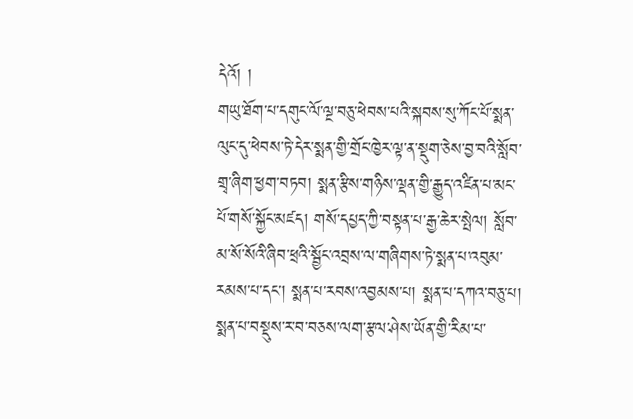དེའོ། །
གཡུ་ཐོག་པ་དགུང་ལོ་ལྔ་བཅུ་ཕེབས་པའི་སྐབས་སུ་ཀོང་པོ་སྨན་ལུང་དུ་ཕེབས་ཏེ་དེར་སྨན་གྱི་གྲོང་ཁྱེར་ལྟ་ན་སྡུག་ཅེས་བྱ་བའི་སློབ་གྲྭ་ཞིག་ཕྱག་བཏབ། སྨན་རྩིས་གཉིས་ལྡན་གྱི་རྒྱུད་འཛིན་པ་མང་པོ་གསོ་སྐྱོང་མཛད། གསོ་དཔྱད་ཀྱི་བསྟན་པ་རྒྱ་ཆེར་སྤེལ། སློབ་མ་སོ་སོའི་ཞིབ་ཕྲའི་སྦྱོང་འབྲས་ལ་གཞིགས་ཏེ་སྨན་པ་འབུམ་རམས་པ་དང་། སྨན་པ་རབས་འབྱམས་པ། སྨན་པ་དཀའ་བཅུ་པ། སྨན་པ་བསྡུས་ར་བ་བཅས་ལག་རྩལ་ཤེས་ཡོན་གྱི་རིམ་པ་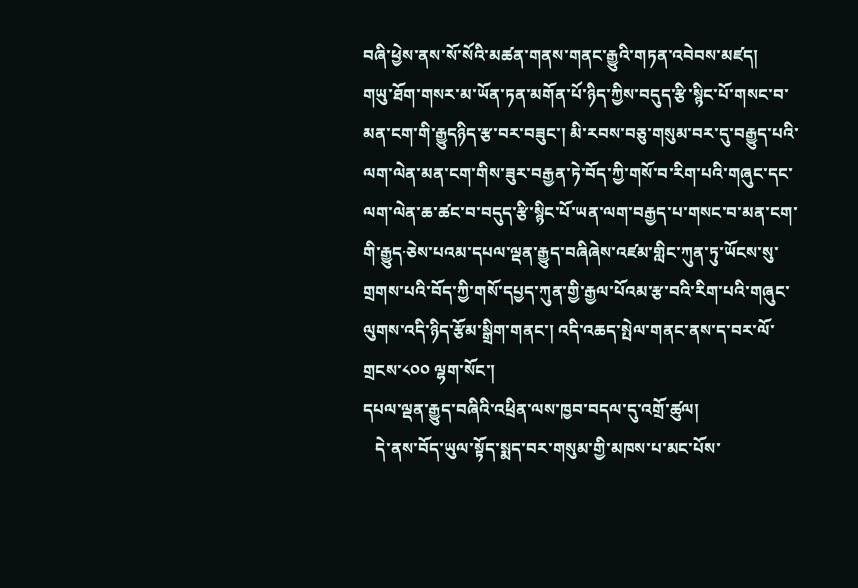བཞི་ཕྱེས་ནས་སོ་སོའི་མཚན་གནས་གནང་རྒྱུའི་གཏན་འབེབས་མཛད།
གཡུ་ཐོག་གསར་མ་ཡོན་ཏན་མགོན་པོ་ཉིད་ཀྱིས་བདུད་རྩི་སྙིང་པོ་གསང་བ་མན་ངག་གི་རྒྱུདཉིད་རྩ་བར་བཟུང་། མི་རབས་བཅུ་གསུམ་བར་དུ་བརྒྱུད་པའི་ལག་ལེན་མན་ངག་གིས་ཟུར་བརྒྱན་ཏེ་བོད་ཀྱི་གསོ་བ་རིག་པའི་གཞུང་དང་ལག་ལེན་ཆ་ཚང་བ་བདུད་རྩི་སྙིང་པོ་ཡན་ལག་བརྒྱད་པ་གསང་བ་མན་ངག་གི་རྒྱུད·ཅེས་པའམ་དཔལ་ལྡན་རྒྱུད་བཞིཞེས་འཛམ་གླིང་ཀུན་ཏུ་ཡོངས་སུ་གྲགས་པའི་བོད་ཀྱི་གསོ་དཔྱད་ཀུན་གྱི་རྒྱལ་པོའམ་རྩ་བའི་རིག་པའི་གཞུང་ལུགས་འདི་ཉིད་རྩོམ་སྒྲིག་གནང་། འདི་འཆད་སྤེལ་གནང་ནས་ད་བར་ལོ་གྲངས་༨༠༠ ལྷག་སོང་།
དཔལ་ལྡན་རྒྱུད་བཞིའི་འཕྲིན་ལས་ཁྱབ་བདལ་དུ་འགྲོ་ཚུལ།
   དེ་ནས་བོད་ཡུལ་སྟོད་སྨད་བར་གསུམ་གྱི་མཁས་པ་མང་པོས་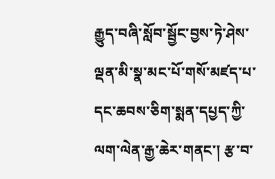རྒྱུད་བཞི་སློབ་སྦྱོང་བྱས་ཏེ་ཤེས་ལྡན་མི་སྣ་མང་པོ་གསོ་མཛད་པ་དང་ཆབས་ཅིག་སྨན་དཔྱད་ཀྱི་ལག་ལེན་རྒྱ་ཆེར་གནང་། རྩ་བ་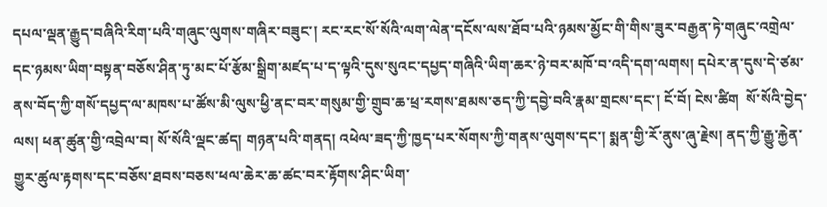དཔལ་ལྡན་རྒྱུད་བཞིའི་རིག་པའི་གཞུང་ལུགས་གཞིར་བཟུང་། རང་རང་སོ་སོའི་ལག་ལེན་དངོས་ལས་ཐོབ་པའི་ཉམས་མྱོང་གི་གིས་ཟུར་བརྒྱན་ཏེ་གཞུང་འགྲེལ་དང་ཉམས་ཡིག་བསྟན་བཅོས་ཤིན་ཏུ་མང་པོ་རྩོམ་སྒྲིག་མཛད་པ་ད་ལྟའི་དུས་སུའང་དཔྱད་གཞིའི་ཡིག་ཆར་ཉེ་བར་མཁོ་བ་འདི་དག་ལགས། དཔེར་ན་དུས་དེ་ཙམ་ནས་བོད་ཀྱི་གསོ་དཔྱད་ལ་མཁས་པ་ཚོས་མི་ལུས་ཕྱི་ནང་བར་གསུམ་གྱི་གྲུབ་ཆ་ཕྲ་རགས་ཐམས་ཅད་ཀྱི་དབྱེ་བའི་རྣམ་གྲངས་དང་། ངོ་བོ། ངེས་ཚིག  སོ་སོའི་བྱེད་ལས། ཕན་ཚུན་གྱི་འབྲེལ་བ། སོ་སོའི་ལྡང་ཚད། གཉན་པའི་གནད། འཕེལ་ཟད་ཀྱི་ཁྱད་པར་སོགས་ཀྱི་གནས་ལུགས་དང་། སྨན་གྱི་རོ་ནུས་ཞུ་རྗེས། ནད་ཀྱི་རྒྱུ་རྐྱེན་གྱུར་ཚུལ་རྟགས་དང་བཅོས་ཐབས་བཅས་ཕལ་ཆེར་ཆ་ཚང་བར་རྟོགས་ཤིང་ཡིག་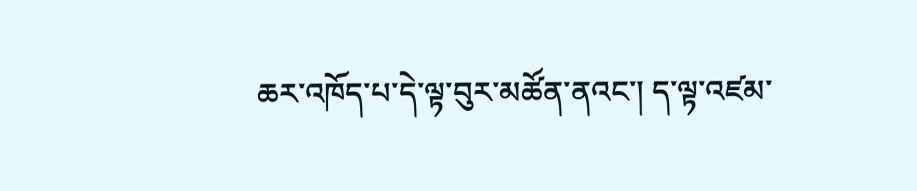ཆར་འཁོད་པ་དེ་ལྟ་བུར་མཚོན་ནའང་། ད་ལྟ་འཛམ་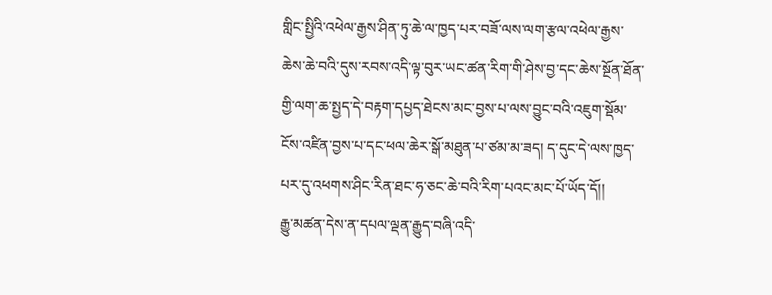གླིང་སྤྱིའི་འཕེལ་རྒྱས་ཤིན་ཏུ་ཆེ་ལ་ཁྱད་པར་བཟོ་ལས་ལག་རྩལ་འཕེལ་རྒྱས་ཆེས་ཆེ་བའི་དུས་རབས་འདི་ལྟ་བུར་ཡང་ཚན་རིག་གི་ཤེས་བྱ་དང་ཆེས་སྔོན་ཐོན་གྱི་ལག་ཆ་སྤྱད་དེ་བརྟག་དཔྱད་ཐེངས་མང་བྱས་པ་ལས་བྱུང་བའི་འཇུག་སྡོམ་ངོས་འཛིན་བྱས་པ་དང་ཕལ་ཆེར་སྒོ་མཐུན་པ་ཙམ་མ་ཟད། ད་དུང་དེ་ལས་ཁྱད་པར་དུ་འཕགས་ཤིང་རིན་ཐང་ཧ་ཅང་ཆེ་བའི་རིག་པའང་མང་པོ་ཡོད་དོ།།
རྒྱུ་མཚན་དེས་ན་དཔལ་ལྡན་རྒྱུད་བཞི་འདི་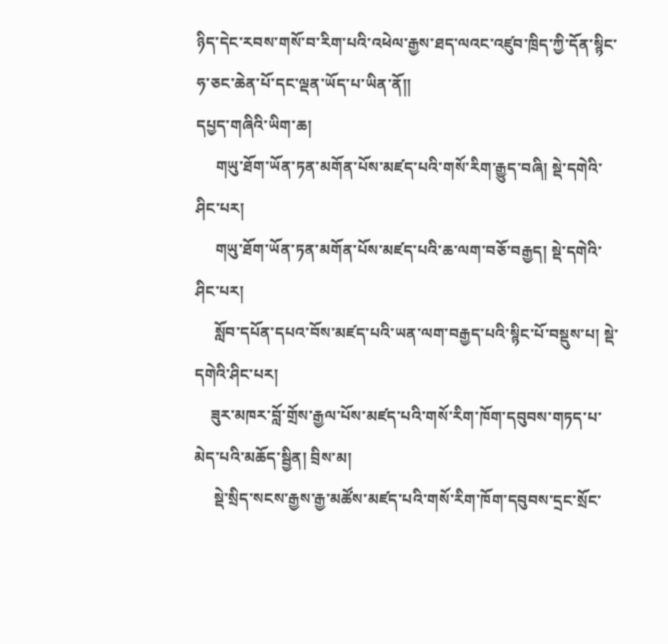ཉིད་དེང་རབས་གསོ་བ་རིག་པའི་འཕེལ་རྒྱས་ཐད་ལའང་འཛུབ་ཁྲིད་ཀྱི་དོན་སྙིང་ཧ་ཅང་ཆེན་པོ་དང་ལྡན་ཡོད་པ་ཡིན་ནོ།།
དཔྱད་གཞིའི་ཡིག་ཆ།
     གཡུ་ཐོག་ཡོན་ཏན་མགོན་པོས་མཛད་པའི་གསོ་རིག་རྒྱུད་བཞི། སྡེ་དགེའི་ཤིང་པར།
     གཡུ་ཐོག་ཡོན་ཏན་མགོན་པོས་མཛད་པའི་ཆ་ལག་བཅོ་བརྒྱད། སྡེ་དགེའི་ཤིང་པར།
     སློབ་དཔོན་དཔའ་བོས་མཛད་པའི་ཡན་ལག་བརྒྱད་པའི་སྙིང་པོ་བསྡུས་པ། སྡེ་དགེའི་ཤིང་པར།
    ཟུར་མཁར་བློ་གྲོས་རྒྱལ་པོས་མཛད་པའི་གསོ་རིག་ཁོག་དབུབས་གཏད་པ་མེད་པའི་མཆོད་སྦྱིན། བྲིས་མ།
     སྡེ་སྲིད་སངས་རྒྱས་རྒྱ་མཚོས་མཛད་པའི་གསོ་རིག་ཁོག་དབུབས་དྲང་སྲོང་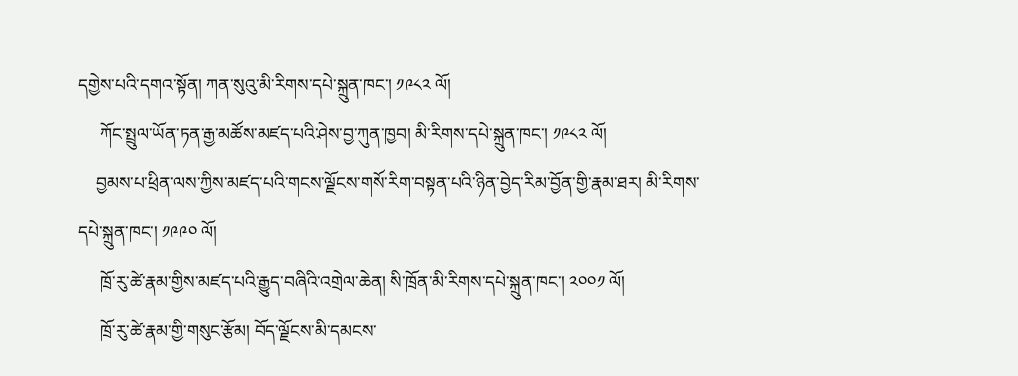དགྱེས་པའི་དགའ་སྟོན། ཀན་སུའུ་མི་རིགས་དཔེ་སྐྲུན་ཁང་། ༡༩༨༢ ལོ།
     ཀོང་སྤྲུལ་ཡོན་ཏན་རྒྱ་མཚོས་མཛད་པའི་ཤེས་བྱ་ཀུན་ཁྱབ། མི་རིགས་དཔེ་སྐྲུན་ཁང་། ༡༩༨༢ ལོ།
    བྱམས་པ་ཕྲིན་ལས་ཀྱིས་མཛད་པའི་གངས་ལྗོངས་གསོ་རིག་བསྟན་པའི་ཉིན་བྱེད་རིམ་བྱོན་གྱི་རྣམ་ཐར། མི་རིགས་དཔེ་སྐྲུན་ཁང་། ༡༩༩༠ ལོ།
     ཁྲོ་རུ་ཚེ་རྣམ་གྱིས་མཛད་པའི་རྒྱུད་བཞིའི་འགྲེལ་ཆེན། སི་ཁྲོན་མི་རིགས་དཔེ་སྐྲུན་ཁང་། ༢༠༠༡ ལོ།
     ཁྲོ་རུ་ཚེ་རྣམ་གྱི་གསུང་རྩོམ། བོད་ལྗོངས་མི་དམངས་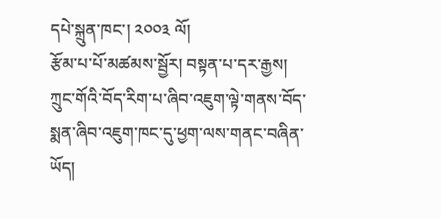དཔེ་སྐྲུན་ཁང་། ༢༠༠༣ ལོ།
རྩོམ་པ་པོ་མཚམས་སྦྱོར། བསྟན་པ་དར་རྒྱས། ཀྲུང་གོའི་བོད་རིག་པ་ཞིབ་འཇུག་ལྟེ་གནས་བོད་སྨན་ཞིབ་འཇུག་ཁང་དུ་ཕྱག་ལས་གནང་བཞིན་ཡོད།